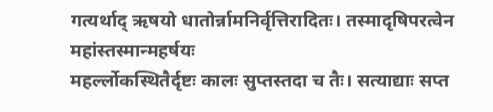गत्यर्थाद् ऋषयो धातोर्न्नामनिर्वृत्तिरादितः। तस्मादृषिपरत्वेन महांस्तस्मान्महर्षयः
महर्ल्लोकस्थितैर्दृष्टः कालः सुप्तस्तदा च तैः। सत्याद्याः सप्त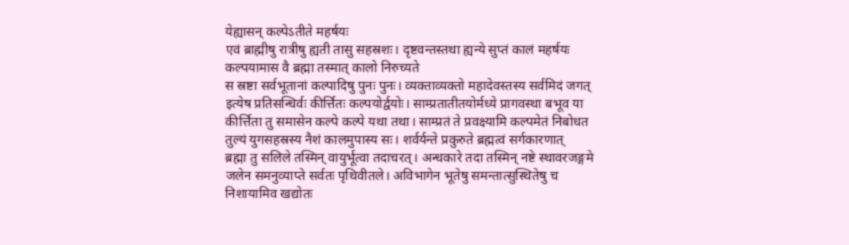येह्यासन् कल्पेऽतीते महर्षयः
एवं ब्राह्मीषु रात्रीषु ह्यती तासु सहस्रशः। दृष्टवन्तस्तथा ह्यन्ये सुप्तं कालं महर्षयः
कल्पयामास वै ब्रह्मा तस्मात् कालो निरुच्यते
स स्रष्टा सर्वभूतानां कल्पादिषु पुनः पुनः। व्यक्ताव्यक्तो महादेवस्तस्य सर्वमिदं जगत्
इत्येष प्रतिसन्धिर्वः कीर्त्तितः कल्पयोर्द्वयोः। साम्प्रतातीतयोर्मध्ये प्रागवस्था बभूव या
कीर्त्तिता तु समासेन कल्पे कल्पे यथा तथा। साम्प्रतं ते प्रवक्ष्यामि कल्पमेतं निबोधत
तुल्यं युगसहस्रस्य नैशं कालमुपास्य सः। शर्वर्यन्ते प्रकुरुते ब्रह्मत्वं सर्गकारणात्
ब्रह्मा तु सलिले तस्मिन् वायुर्भूत्वा तदाचरत्। अन्धकारे तदा तस्मिन् नष्टे स्थावरजङ्गमे
जलेन समनुव्याप्ते सर्वतः पृथिवीतले। अविभागेन भूतेषु समन्तात्सुस्थितेषु च
निशायामिव खद्योतः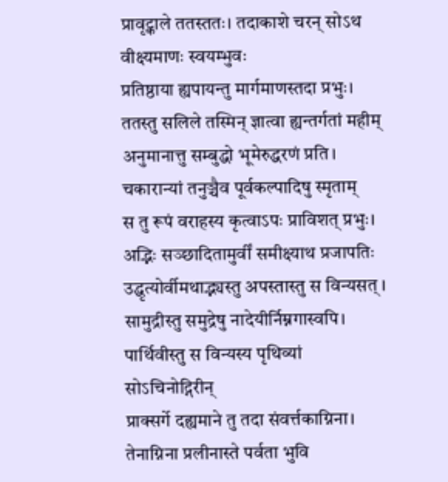प्रावृट्काले ततस्ततः। तदाकाशे चरन् सोऽथ वीक्ष्यमाणः स्वयम्भुवः
प्रतिष्ठाया ह्यपायन्तु मार्गमाणस्तदा प्रभुः। ततस्तु सलिले तस्मिन् ज्ञात्वा ह्यन्तर्गतां महीम्
अनुमानात्तु सम्बुद्धो भूमेरुद्धरणं प्रति। चकारान्यां तनुञ्चैव पूर्वकल्पादिषु स्मृताम्
स तु रूपं वराहस्य कृत्वाऽपः प्राविशत् प्रभुः। अद्भिः सञ्छादितामुर्वीं समीक्ष्याथ प्रजापतिः
उद्धृत्योर्वीमथाद्भ्यस्तु अपस्तास्तु स विन्यसत्। सामुद्रीस्तु समुद्रेषु नादेयीर्निम्नगास्वपि। पार्थिवीस्तु स विन्यस्य पृथिव्यां सोऽचिनोद्गिरीन्
प्राक्सर्गे दह्यमाने तु तदा संवर्त्तकाग्निना। तेनाग्निना प्रलीनास्ते पर्वता भुवि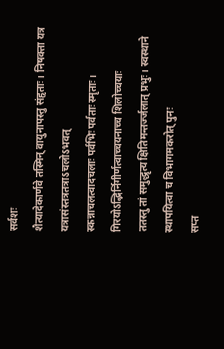सर्वशः
शैत्यादेकार्णवे तस्मिन् वायुनापस्तु संहृताः। निषक्ता यत्र यत्रासंस्तत्रतत्राऽचलोऽभवत्
स्कन्नाचलत्वादचलाः पर्वभिः पर्वताः स्मृताः। गिरयोऽद्भिर्निगीर्णत्वाच्चयनाच्च शिलोच्चयाः
ततस्तु तां समुद्धृत्य क्षितिमन्तर्ज्जलात् प्रभुः। स्वस्थाने स्थापयित्वा च विभागमकरोत् पुनः
सप्त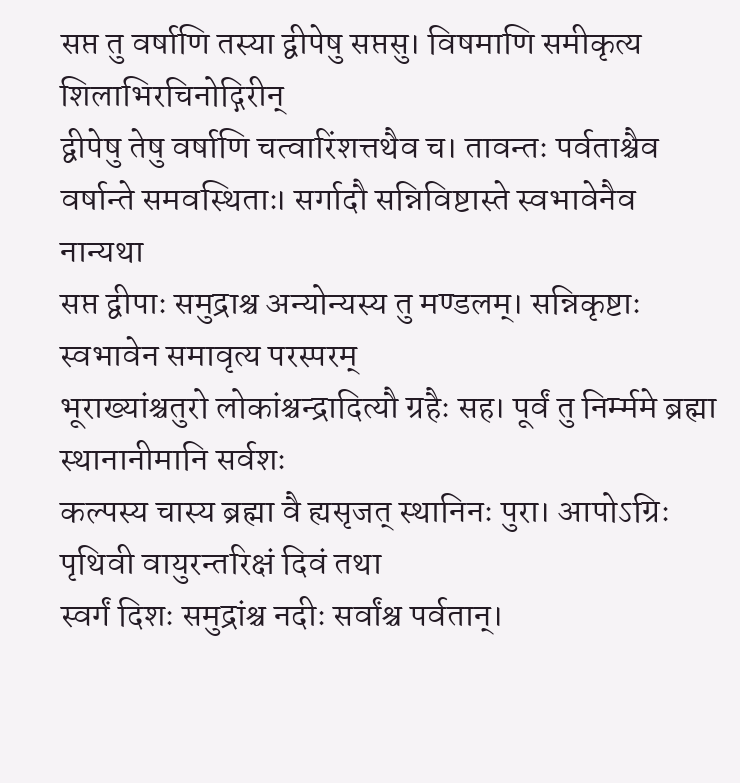सप्त तु वर्षाणि तस्या द्वीपेषु सप्तसु। विषमाणि समीकृत्य शिलाभिरचिनोद्गिरीन्
द्वीपेषु तेषु वर्षाणि चत्वारिंशत्तथैव च। तावन्तः पर्वताश्चैव वर्षान्ते समवस्थिताः। सर्गादौ सन्निविष्टास्ते स्वभावेनैव नान्यथा
सप्त द्वीपाः समुद्राश्च अन्योन्यस्य तु मण्डलम्। सन्निकृष्टाः स्वभावेन समावृत्य परस्परम्
भूराख्यांश्चतुरो लोकांश्चन्द्रादित्यौ ग्रहैः सह। पूर्वं तु निर्म्ममे ब्रह्मा स्थानानीमानि सर्वशः
कल्पस्य चास्य ब्रह्मा वै ह्यसृजत् स्थानिनः पुरा। आपोऽग्रिः पृथिवी वायुरन्तरिक्षं दिवं तथा
स्वर्गं दिशः समुद्रांश्च नदीः सर्वांश्च पर्वतान्।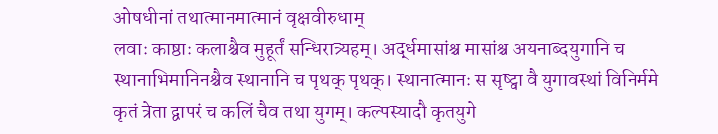ओषधीनां तथात्मानमात्मानं वृक्षवीरुधाम्
लवाः काष्ठाः कलाश्चैव मुहूर्तं सन्धिरात्र्यहम्। अर्द्धमासांश्च मासांश्च अयनाब्दयुगानि च
स्थानाभिमानिनश्चैव स्थानानि च पृथक् पृथक्। स्थानात्मानः स सृष्ट्वा वै युगावस्थां विनिर्ममे
कृतं त्रेता द्वापरं च कलिं चैव तथा युगम्। कल्पस्यादौ कृतयुगे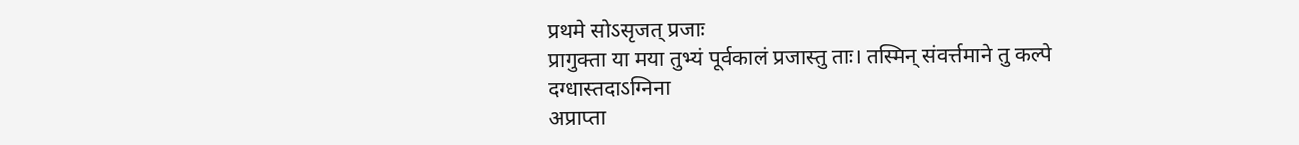प्रथमे सोऽसृजत् प्रजाः
प्रागुक्ता या मया तुभ्यं पूर्वकालं प्रजास्तु ताः। तस्मिन् संवर्त्तमाने तु कल्पे दग्धास्तदाऽग्निना
अप्राप्ता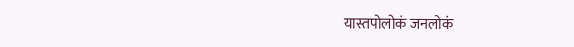यास्तपोलोकं जनलोकं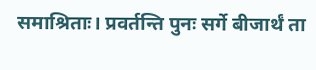समाश्रिताः। प्रवर्तन्ति पुनः सर्गे बीजार्थं ता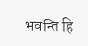भवन्ति हि